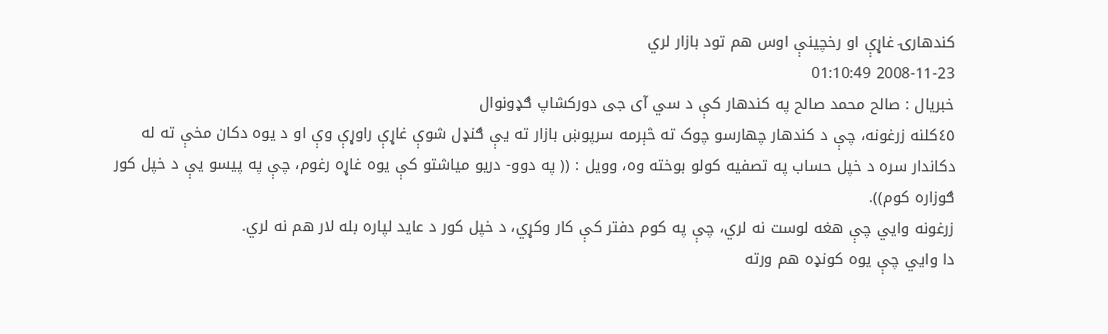کندهارۍ غاړې او رخچينې اوس هم تود بازار لري
2008-11-23 01:10:49
خبريال : صالح محمد صالح په کندهار کې د سي آى جى دورکشاپ ګډونوال
٤٥کلنه زرغونه، چې د کندهار چهارسو چوک ته څېرمه سرپوښ بازار ته يې ګنډل شوې غاړې راوړې وې او د يوه دکان مخې ته له دکاندار سره د خپل حساب په تصفيه کولو بوخته وه، وويل : (( په دوو- دريو مياشتو کې يوه غاړه رغوم، چې په پيسو يې د خپل کور ګوزاره کوم)).
زرغونه وايي چې هغه لوست نه لري، چې په کوم دفتر کې کار وکړي، د خپل کور د عايد لپاره بله لار هم نه لري.
دا وايي چې يوه کونډه هم ورته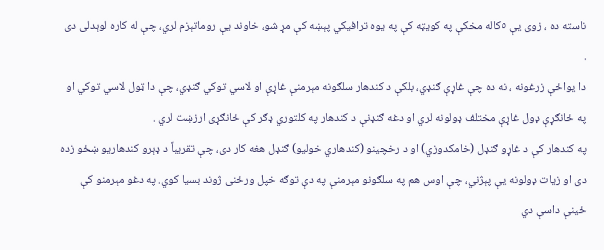ناسته ده ، زوى يې ٥کاله مخکې په کويټه کې په يوه ترافيکي پېښه کې مړ شو، خاوند يې روماتېزم لري، چې له کاره لوېدلى دى .
دا يواځې زرغونه ، نه ده چې غاړې ګنډي، بلکې د کندهار سلګونه مېرمنې غاړې او لاسي توکي ګنډي، چې دا ټول لاسي توکي او په ځانګړې ډول غاړې مختلف ډولونه لري او دغه ګنډنې د کندهار په کلتوري ډګر کې ځانګړى ارزښت لري .
په کندهار کې د غاړو ګنډل (خامکدوزي) او د رخچينو (کندهاري خوليو) ګنډل هغه کار دى، چې تقريباً د ډېرو کندهاريو ښځو زده دى او زيات ډولونه يې پېژني، چې اوس هم په سلګونو مېرمنې په دې توګه خپل ورځنى ژوند بسيا کوي. په دغو مېرمنو کې ځينې داسې دي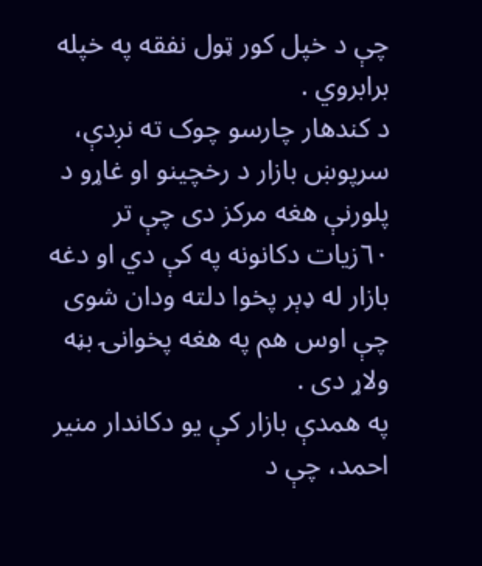چې د خپل کور ټول نفقه په خپله برابروي .
د کندهار چارسو چوک ته نږدې، سرپوښ بازار د رخچينو او غاړو د پلورنې هغه مرکز دى چې تر ٦٠زيات دکانونه په کې دي او دغه بازار له ډېر پخوا دلته ودان شوى چې اوس هم په هغه پخوانۍ بڼه ولاړ دى .
په همدې بازار کې يو دکاندار منير احمد، چې د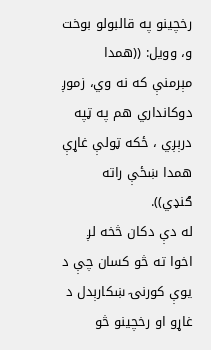رخچينو په قالبولو بوخت و، وويل: ((همدا مېرمنې که نه وي، زموږ دوکانداري هم په ټپه درېږي ، ځکه ټولې غاړې همدا ښځې راته ګنډي)).
له دې دکان څخه لږ اخوا ته څو کسان چې د يوې کورنۍ ښکارېدل د غاړو او رخچينو څو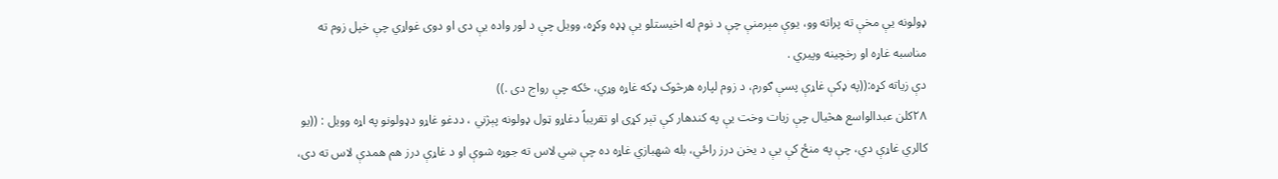ډولونه يې مخې ته پراته وو، يوې مېرمنې چې د نوم له اخيستلو يې ډډه وکړه، وويل چې د لور واده يې دى او دوى غواړي چې خپل زوم ته مناسبه غاړه او رخچينه وپيري .
دې زياته کړه:((په ډکې غاړې پسې ګورم، د زوم لپاره هرڅوک ډکه غاړه وړي، ځکه چې رواج دى .))
٢٨کلن عبدالواسع هڅيال چې زيات وخت يې په کندهار کې تېر کړى او تقريباً دغاړو ټول ډولونه پېژني ، ددغو غاړو دډولونو په اړه وويل : ((يو کالري غاړې دي، چې په منځ کې يې د يخن درز راځي، بله شهبازي غاړه ده چې ښي لاس ته جوړه شوې او د غاړې درز هم همدې لاس ته دى،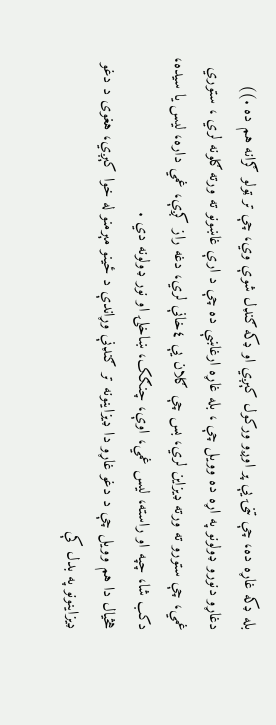بله ډکه غاړه ده، چې تڼۍ يې پر اوږو ورکول کېږي او ډکه ګنډل شوې وي، چې تر ټولو ګرانه هم ده .))
دغاړو دنورو ډولونو په اړه ده وويل چې ، بله غاړه ارغاښې ده چې د ارې غاښونو ته ورته ګلونه لري ، ستوري غمي، چې ستورو ته ورته ډيزاين لري، بس چې ګلان يې ٤خانې لري، دغه راز کږې، غمي داره، ليس يا سيده، دکب شا، چپه او راسته، ليس غمي، اوې، چنګک، ښاخلۍ او نور ډولونه دي .
هڅيال دا هم وويل چې د دغو غاړو دا ډيزاينونه تر ګنډنې وړاندې د ځينو مېرمنو له خوا کېږي، هغوى د دغو ډيزاينونو په بدل کې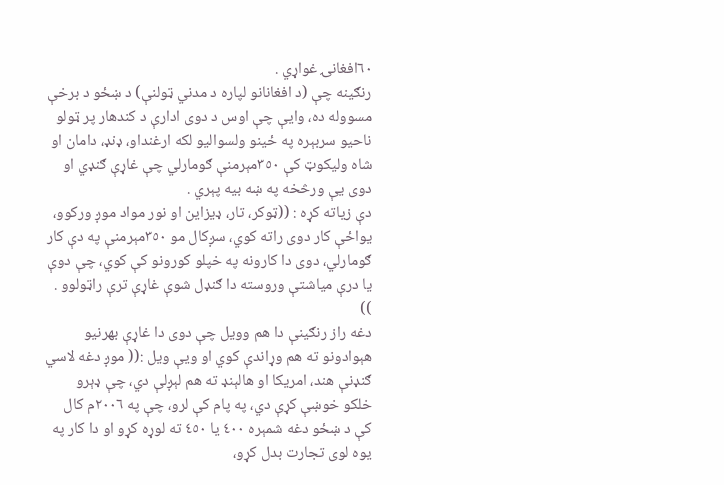٦٠افغانۍ غواړي .
رنګينه چې (د افغانانو لپاره د مدني ټولنې) د ښځو د برخې مسووله ده، وايې چې اوس د دوى ادارې د کندهار پر ټولو ناحيو سربېره په ځينو ولسواليو لکه ارغنداو، ډنډ، دامان او شاه وليکوټ کې ٣٥٠مېرمنې ګومارلي چې غاړې ګنډي او دوى يې ورڅخه په ښه بيه پېري .
دې زياته کړه : ((ټوکر، تار، ډيزاين او نور مواد موږ ورکوو، يواځې کار دوى راته کوي، سږکال مو ٣٥٠مېرمنې په دې کار ګومارلي، دوى دا کارونه په خپلو کورونو کې کوي، چې دوې يا درې مياشتې وروسته دا ګنډل شوې غاړې ترې راټولوو . ))
دغه راز رنګينې دا هم وويل چې دوى دا غاړې بهرنيو هېوادونو ته هم وړاندې کوي او ويې ويل :(( موږ دغه لاسي ګنډنې هند، امريکا او هالېنډ ته هم لېږلې دي، چې ډېرو خلکو خوښې کړې دي، په پام کې لرو، چې په ٢٠٠٦م کال کې د ښځو دغه شمېره ٤٠٠ يا ٤٥٠ ته لوړه کړو او دا کار په يوه لوى تجارت بدل کړو،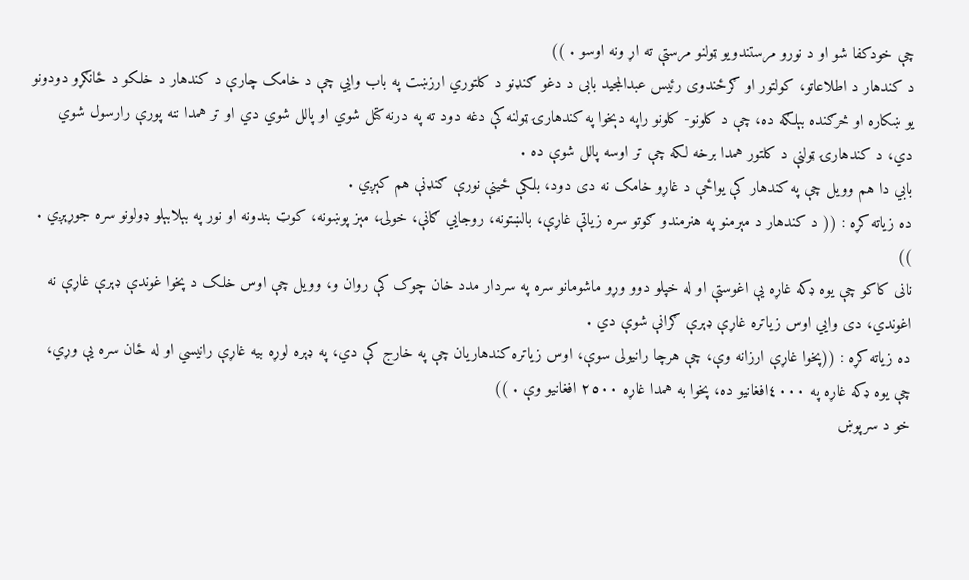چې خودکفا شو او د نورو مرستندويو ټولنو مرستې ته اړ ونه اوسو . ))
د كندهار د اطلاعاتو، كولتور او ګرځندوى رئيس عبدالمجيد بابى د دغو ګنډنو د کلتوري ارزښت په باب وايي چې د خامک چارې د کندهار د خلکو د ځانګړو دودونو يو ښکاره او څرګنده بېلګه ده، چې د کلونو- کلونو راپه دېخوا په کندهارۍ ټولنه کې دغه دود ته په درنه کتل شوي او پالل شوي دي او تر همدا ننه پورې رارسول شوي دي، د کندهارۍ ټولنې د کلتور همدا برخه لکه چې تر اوسه پالل شوې ده .
بابي دا هم وويل چې په کندهار کې يواځې د غاړو خامک نه دى دود، بلکې ځينې نورې ګنډنې هم کېږي .
ده زياته کړه : (( د کندهار د مېرمنو په هنرمندو ګوتو سره زياتې غاړې، بالښتونه، روجايي ګانې، خولۍ، مېز پوښونه، کوټ بندونه او نور په بېلابېلو ډولونو سره جوړېږي . ))
نانى کاکو چې يوه ډکه غاړه يې اغوستې او له خپلو دوو وړو ماشومانو سره په سردار مدد خان چوک کې روان و، وويل چې اوس خلک د پخوا غوندې ډېرې غاړې نه اغوندي، دى وايي اوس زياتره غاړې ډېرې ګرانې شوې دي .
ده زياته کړه : ((پخوا غاړې ارزانه وې، چې هرچا رانيولى سوې، اوس زياتره کندهاريان چې په خارج کې دي، په ډېره لوړه بيه غاړې رانيسي او له ځان سره يې وړي، چې يوه ډکه غاړه په ٤٠٠٠افغانيو ده، پخوا به همدا غاړه ٢٥٠٠ افغانيو وې . ))
خو د سرپوښ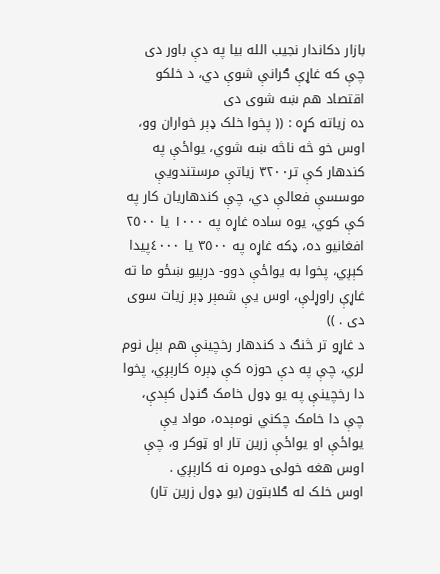بازار دکاندار نجيب الله بيا په دې باور دى چې که غاړې ګرانې شوې دي، د خلکو اقتصاد هم ښه شوى دى
ده زياته کړه : (( پخوا خلک ډېر خواران وو، اوس خو څه ناڅه ښه شوي، يواځې په کندهار کې تر٣٢٠٠ زياتې مرستندويې موسسې فعالې دي، چې کندهاريان کار په کې کوي، يوه ساده غاړه په ١٠٠٠ يا ٢٥٠٠ افغانيو ده، ډکه غاړه په ٣٥٠٠ يا ٤٠٠٠پيدا کېږي، پخوا به يواځې دوو- درېيو ښځو ما ته غاړې راوړلې، اوس يې شمېر ډېر زيات سوى دى . ))
د غاړو تر څنګ د کندهار رخچينې هم بېل نوم لري، چې په دې حوزه کې ډېره کارېږي، پخوا دا رخچينې په يو ډول خامک ګنډل کېدې، چې دا خامک چکني نومېده، مواد يې يواځې او يواځې زرين تار او ټوکر و، چې اوس هغه خولۍ دومره نه کارېږي .
اوس خلک له ګلابتون (يو ډول زرين تار)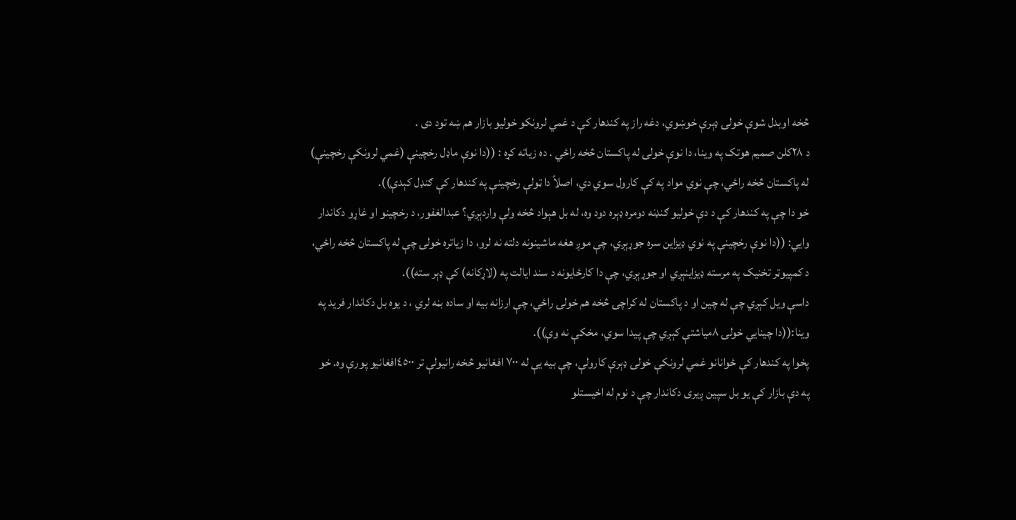څخه اوبدل شوې خولۍ ډېرې خوښوي، دغه راز په کندهار کې د غمي لرونکو خوليو بازار هم ښه تود دى .
د ٢٨کلن صميم هوتک په وينا، دا نوې خولۍ له پاکستان څخه راځي . ده زياته کړه : ((دا نوې ماډل رخچينې (غمي لرونکې رخچينې) له پاکستان څخه راځي، چې نوي مواد په کې کارول سوي دي، اصلاً دا ټولې رخچينې په کندهار کې ګنډل کېدې)).
خو دا چې په کندهار کې د دې خوليو ګنډنه دومره ډېره دود وه، له بل هېواد څخه ولې واردېږي؟ عبدالغفور، د رخچينو او غاړو دکاندار وايي: ((دا نوې رخچينې په نوي ډيزاين سره جوړېږي، چې موږ هغه ماشينونه دلته نه لرو، دا زياتره خولۍ چې له پاکستان څخه راځي، د کمپيوټر تخنيک په مرسته ډيزاينېږي او جوړېږي، چې دا کارځايونه د سند ايالت په (لاړکانه) کې ډېر سته)).
داسې ويل کېږي چې له چين او د پاکستان له کراچۍ څخه هم خولۍ راځي، چې ارزانه بيه او ساده بڼه لري ، د يوه بل دکاندار فريد په وينا:((دا چينايي خولۍ ٨مياشتې کېږي چې پيدا سوي، مخکې نه وې)).
پخوا په کندهار کې ځوانانو غمي لرونکې خولۍ ډېرې کارولې، چې بيه يې له ٧٠٠ افغانيو څخه رانيولې تر ٤٥٠٠افغانيو پورې وه. خو په دې بازار کې يو بل سپين ږيرى دکاندار چې د نوم له اخيستلو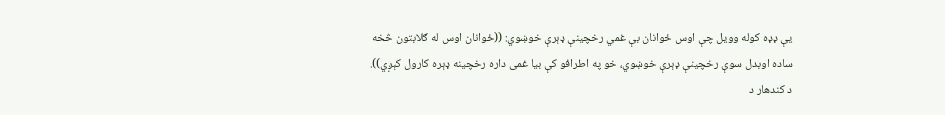يې ډډه کوله وويل چې اوس ځوانان بې غمي رخچينې ډېرې خوښوي: ((ځوانان اوس له ګلابتون څخه ساده اوبدل سوې رخچينې ډېرې خوښوي، خو په اطرافو کې بيا غمى داره رخچينه ډېره کارول کېږي)).
د کندهار د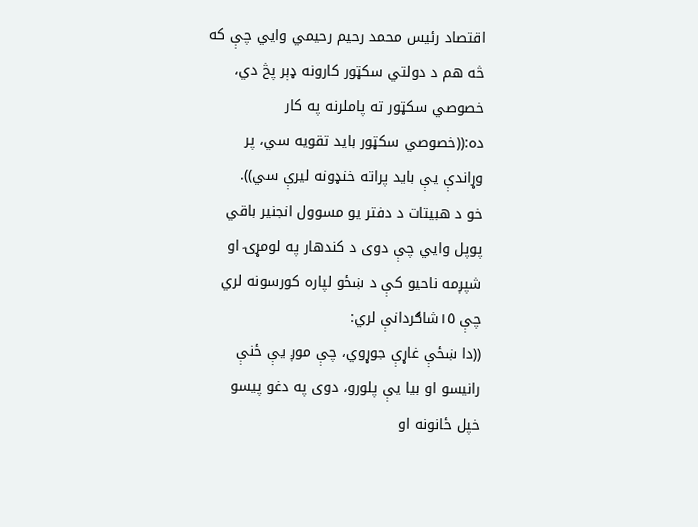اقتصاد رئيس محمد رحيم رحيمي وايي چې که څه هم د دولتي سکټور کارونه ډېر پڅ دي، خصوصي سکټور ته پاملرنه په کار ده:((خصوصي سکټور بايد تقويه سي، پر وړاندې يې بايد پراته خنډونه ليرې سي)).
خو د هبيتات د دفتر يو مسوول انجنير باقي پوپل وايي چې دوى د کندهار په لومړۍ او شپږمه ناحيو کې د ښځو لپاره کورسونه لري چې ١٥شاګردانې لري:
((دا ښځې غاړې جوړوي، چې موږ يې ځنې رانيسو او بيا يې پلورو، دوى په دغو پيسو خپل ځانونه او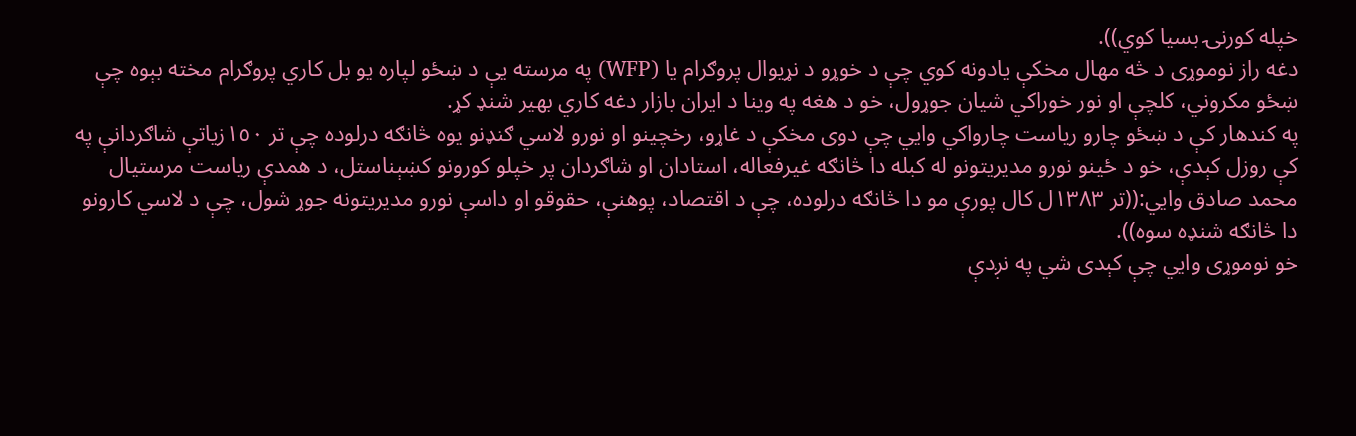خپله کورنۍ بسيا کوي)).
دغه راز نوموړى د څه مهال مخکې يادونه کوي چې د خوړو د نړيوال پروګرام يا (WFP) په مرسته يې د ښځو لپاره يو بل کاري پروګرام مخته بېوه چې ښځو مکروني، کلچې او نور خوراکي شيان جوړول، خو د هغه په وينا د ايران بازار دغه کاري بهير شنډ کړ.
په کندهار کې د ښځو چارو رياست چارواکي وايي چې دوى مخکې د غاړو، رخچينو او نورو لاسي ګنډنو يوه څانګه درلوده چې تر ١٥٠زياتې شاګردانې په کې روزل کېدې، خو د ځينو نورو مديريتونو له کبله دا څانګه غيرفعاله، استادان او شاګردان پر خپلو کورونو کښېناستل، د همدې رياست مرستيال محمد صادق وايي:((تر ١٣٨٣ل کال پورې مو دا څانګه درلوده، چې د اقتصاد، پوهنې، حقوقو او داسې نورو مديريتونه جوړ شول، چې د لاسي کارونو دا څانګه شنډه سوه)).
خو نوموړى وايي چې کېدى شي په نږدې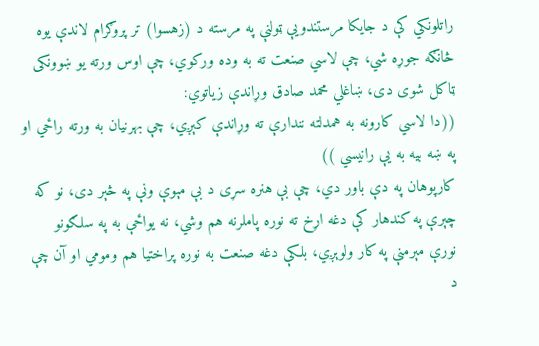راتلونکي کې د جايکا مرستندويې ټولنې په مرسته د (زهسوا) تر پروګرام لاندې يوه څانګه جوړه شي، چې لاسي صنعت ته به وده ورکوي، چې اوس ورته يو ښوونکى ټاکل شوى دى، ښاغلي محمد صادق وړاندې زياتوي:
((دا لاسي کارونه به همدلته نندارې ته وړاندې کېږي، چې بهرنيان به ورته راځي او په ښه بيه به يې رانيسي ))
کارپوهان په دې باور دي، چې بې هنره سړى د بې مېوې ونې په څېر دى، نو که چېرې په کندهار کې دغه اړخ ته نوره پاملرنه هم وشي، نه يواځې به په سلګونو نورې مېرمنې په کار ولوېږي، بلکې دغه صنعت به نوره پراختيا هم ومومي او آن چې د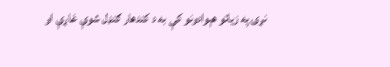نړۍ په زياتو هېوادونو کې به د کندهار ګنډل شوې غاړې او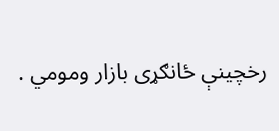رخچينې ځانګړى بازار ومومي .